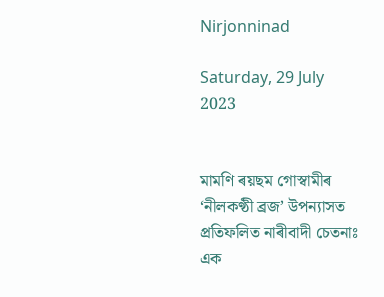Nirjonninad

Saturday, 29 July 2023


মামণি ৰয়ছম গোস্বামীৰ ‘নীলকণ্ঠী ব্ৰজ’ উপন্যাসত প্ৰতিফলিত নাৰীবাদী চেতনাঃ এক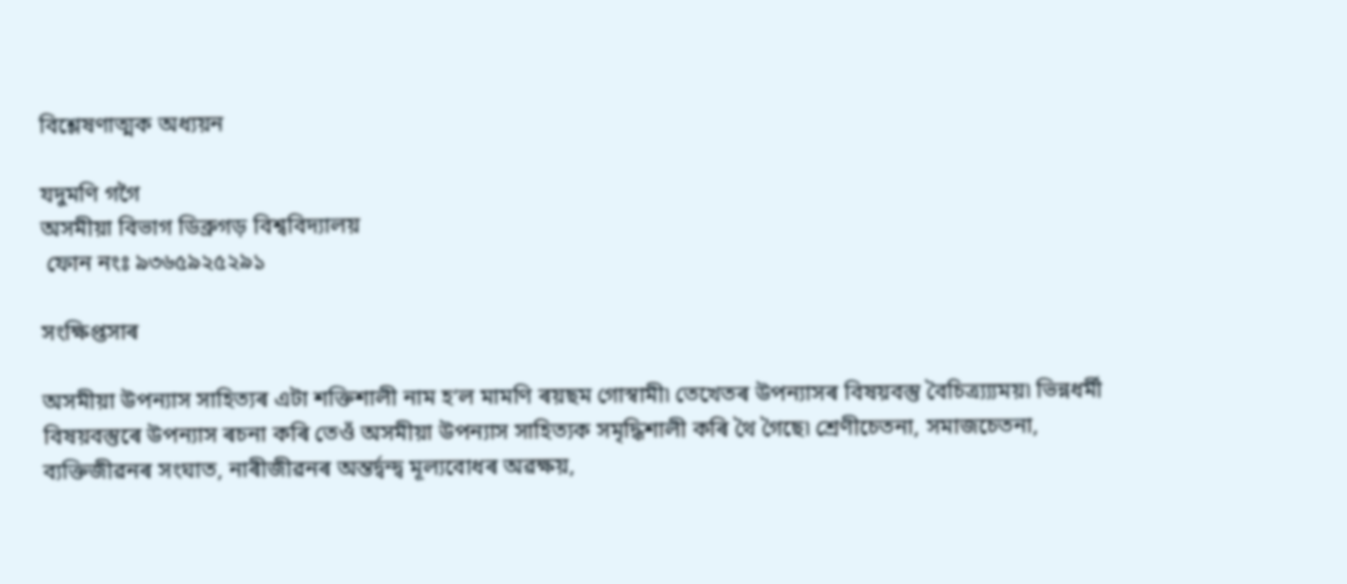বিশ্লেষণাত্মক অধ্যয়ন

যদুমণি গগৈ
অসমীয়া বিভাগ ডিব্ৰুগড় বিশ্ববিদ্যালয়
 ফোন নংঃ ৯৩৬৫৯২৫২৯১

সংক্ষিপ্তসাৰ

অসমীয়া উপন্যাস সাহিত্যৰ এটা শক্তিশালী নাম হ’ল মামণি ৰয়ছম গোস্বামী৷ তেখেতৰ উপন্যাসৰ বিষয়বস্তু বৈচিত্ৰ্য্য্যময়৷ ভিন্নধৰ্মী বিষয়বস্তুৰে উপন্যাস ৰচনা কৰি তেওঁ অসমীয়া উপন্যাস সাহিত্যক সমৃদ্ধিশালী কৰি থৈ গৈছে৷ শ্ৰেণীচেতনা, সমাজচেতনা, ব্যক্তিজীৱনৰ সংঘাত, নাৰীজীৱনৰ অন্তৰ্দ্বন্দ্ব মূল্যবোধৰ অৱক্ষয়,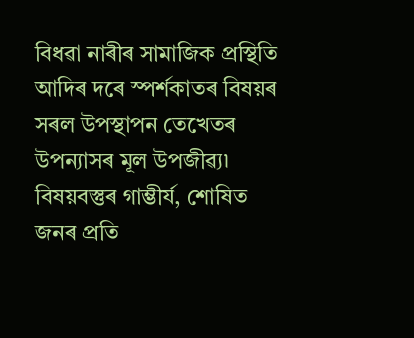বিধৱা নাৰীৰ সামাজিক প্ৰস্থিতি আদিৰ দৰে স্পৰ্শকাতৰ বিষয়ৰ সৰল উপস্থাপন তেখেতৰ উপন্যাসৰ মূল উপজীৱ্য৷ বিষয়বস্তুৰ গাম্ভীৰ্য, শোষিত জনৰ প্ৰতি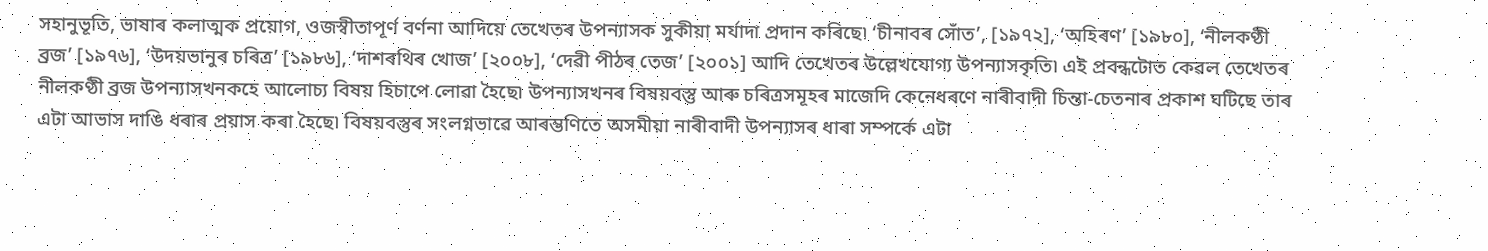সহানুভূতি, ভাষাৰ কলাত্মক প্ৰয়োগ, ওজস্বীতাপূৰ্ণ বৰ্ণনা আদিয়ে তেখেতৰ উপন্যাসক সুকীয়া মৰ্যাদা প্ৰদান কৰিছে৷ ‘চীনাবৰ সোঁত’, [১৯৭২], ‘অহিৰণ’ [১৯৮০], ‘নীলকণ্ঠী ব্ৰজ’ [১৯৭৬], ‘উদয়ভানুৰ চৰিত্ৰ’ [১৯৮৬], ‘দাশৰথিৰ খোজ’ [২০০৮], ‘দেৱী পীঠৰ তেজ’ [২০০১] আদি তেখেতৰ উল্লেখযোগ্য উপন্যাসকৃতি৷ এই প্ৰবন্ধটোত কেৱল তেখেতৰ নীলকণ্ঠী ব্ৰজ উপন্যাসখনকহে আলোচ্য বিষয় হিচাপে লোৱা হৈছে৷ উপন্যাসখনৰ বিষয়বস্তু আৰু চৰিত্ৰসমূহৰ মাজেদি কেনেধৰণে নাৰীবাদী চিন্তা-চেতনাৰ প্ৰকাশ ঘটিছে তাৰ এটা আভাস দাঙি ধৰাৰ প্ৰয়াস কৰা হৈছে৷ বিষয়বস্তুৰ সংলগ্নভাৱে আৰম্ভণিতে অসমীয়া নাৰীবাদী উপন্যাসৰ ধাৰা সম্পৰ্কে এটা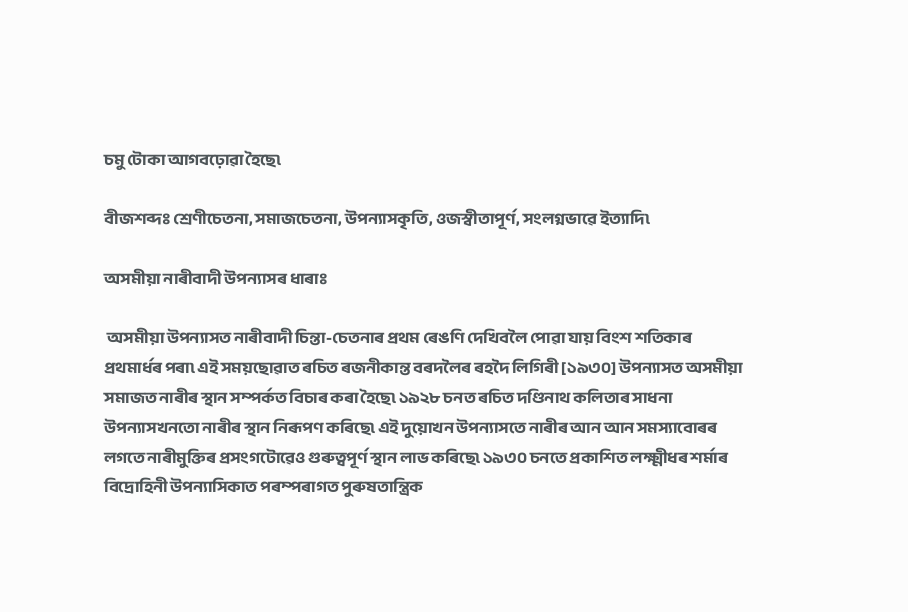চমু টোকা আগবঢ়োৱা হৈছে৷

বীজশব্দঃ শ্ৰেণীচেতনা, সমাজচেতনা, উপন্যাসকৃতি, ওজস্বীতাপূৰ্ণ, সংলগ্নভাৱে ইত্যাদি৷

অসমীয়া নাৰীবাদী উপন্যাসৰ ধাৰাঃ

 অসমীয়া উপন্যাসত নাৰীবাদী চিন্তা-চেতনাৰ প্ৰথম ৰেঙণি দেখিবলৈ পোৱা যায় বিংশ শতিকাৰ প্ৰথমাৰ্ধৰ পৰা৷ এই সময়ছোৱাত ৰচিত ৰজনীকান্ত বৰদলৈৰ ৰহদৈ লিগিৰী [১৯৩০] উপন্যাসত অসমীয়া সমাজত নাৰীৰ স্থান সম্পৰ্কত বিচাৰ কৰা হৈছে৷ ১৯২৮ চনত ৰচিত দণ্ডিনাথ কলিতাৰ সাধনা উপন্যাসখনতো নাৰীৰ স্থান নিৰূপণ কৰিছে৷ এই দুয়োখন উপন্যাসতে নাৰীৰ আন আন সমস্যাবোৰৰ লগতে নাৰীমুক্তিৰ প্ৰসংগটোৱেও গুৰুত্বপূৰ্ণ স্থান লাভ কৰিছে৷ ১৯৩০ চনতে প্ৰকাশিত লক্ষ্মীধৰ শৰ্মাৰ বিদ্ৰোহিনী উপন্যাসিকাত পৰম্পৰাগত পুৰুষতান্ত্ৰিক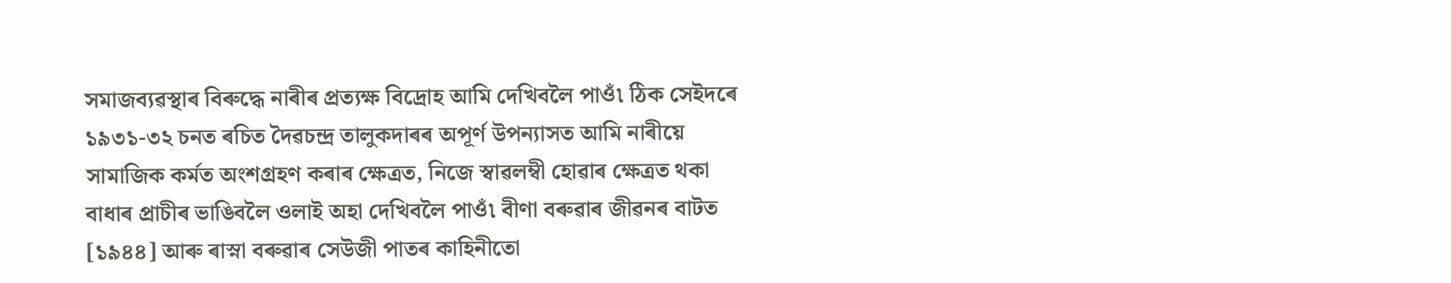সমাজব্যৱস্থাৰ বিৰুদ্ধে নাৰীৰ প্ৰত্যক্ষ বিদ্ৰোহ আমি দেখিবলৈ পাওঁ৷ ঠিক সেইদৰে ১৯৩১-৩২ চনত ৰচিত দৈৱচন্দ্ৰ তালুকদাৰৰ অপূৰ্ণ উপন্যাসত আমি নাৰীয়ে সামাজিক কৰ্মত অংশগ্ৰহণ কৰাৰ ক্ষেত্ৰত, নিজে স্বাৱলম্বী হোৱাৰ ক্ষেত্ৰত থকা বাধাৰ প্ৰাচীৰ ভাঙিবলৈ ওলাই অহা দেখিবলৈ পাওঁ৷ বীণা বৰুৱাৰ জীৱনৰ বাটত [১৯৪৪] আৰু ৰাস্না বৰুৱাৰ সেউজী পাতৰ কাহিনীতো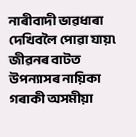নাৰীবাদী ভাৱধাৰা দেখিবলৈ পোৱা যায়৷ জীৱনৰ বাটত উপন্যাসৰ নায়িকা গৰাকী অসমীয়া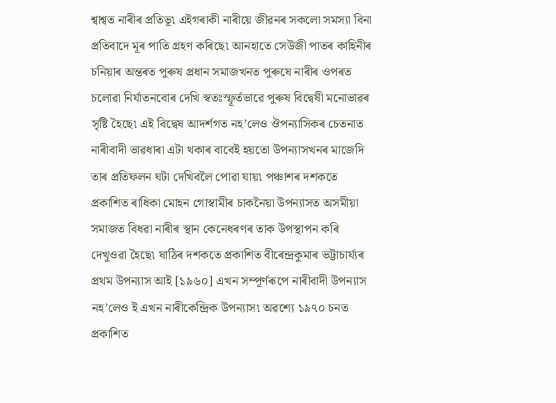শ্বাশ্বত নাৰীৰ প্ৰতিভূ৷ এইগৰাকী নাৰীয়ে জীৱনৰ সকলো সমস্যা বিনা প্ৰতিবাদে মূৰ পাতি গ্ৰহণ কৰিছে৷ আনহাতে সেউজী পাতৰ কাহিনীৰ চনিয়াৰ অন্তৰত পুৰুষ প্ৰধান সমাজখনত পুৰুষে নাৰীৰ ওপৰত চলোৱা নিৰ্যাতনবোৰ দেখি স্বতঃস্ফূৰ্তভাৱে পুৰুষ বিদ্বেষী মনোভাৱৰ সৃষ্টি হৈছে৷ এই বিদ্বেষ আদৰ্শগত নহ’লেও ঔপন্যাসিকৰ চেতনাত নাৰীবাদী ভাৱধাৰা এটা থকাৰ বাবেই হয়তো উপন্যাসখনৰ মাজেদি তাৰ প্ৰতিফলন ঘটা দেখিবলৈ পোৱা যায়৷ পঞ্চাশৰ দশকতে প্ৰকাশিত ৰাধিকা মোহন গোস্বামীৰ চাকনৈয়া উপন্যাসত অসমীয়া সমাজত বিধৱা নাৰীৰ স্থান কেনেধৰণৰ তাক উপস্থাপন কৰি দেখুওৱা হৈছে৷ ষাঠিৰ দশকতে প্ৰকাশিত বীৰেন্দ্ৰকুমাৰ ভট্টাচাৰ্য্যৰ প্ৰথম উপন্যাস আই [১৯৬০] এখন সম্পূৰ্ণৰূপে নাৰীবাদী উপন্যাস নহ’লেও ই এখন নাৰীকেন্দ্ৰিক উপন্যাস৷ অৱশ্যে ১৯৭০ চনত প্ৰকাশিত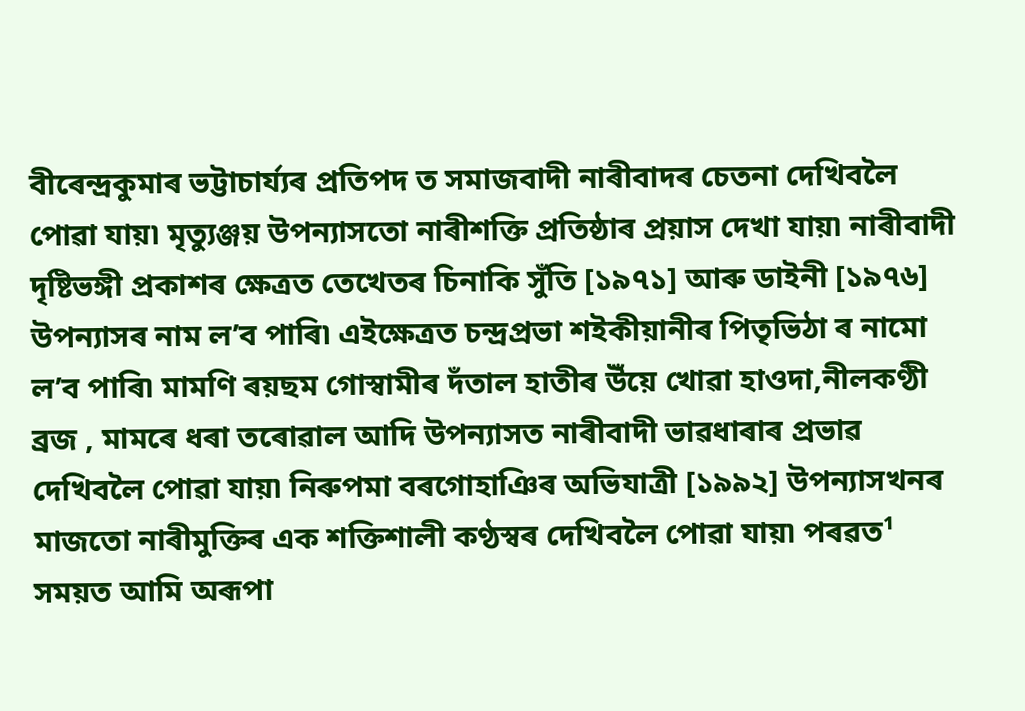বীৰেন্দ্ৰকুমাৰ ভট্টাচাৰ্য্যৰ প্ৰতিপদ ত সমাজবাদী নাৰীবাদৰ চেতনা দেখিবলৈ পোৱা যায়৷ মৃত্যুঞ্জয় উপন্যাসতো নাৰীশক্তি প্ৰতিষ্ঠাৰ প্ৰয়াস দেখা যায়৷ নাৰীবাদী দৃষ্টিভঙ্গী প্ৰকাশৰ ক্ষেত্ৰত তেখেতৰ চিনাকি সুঁতি [১৯৭১] আৰু ডাইনী [১৯৭৬] উপন্যাসৰ নাম ল’ব পাৰি৷ এইক্ষেত্ৰত চন্দ্ৰপ্ৰভা শইকীয়ানীৰ পিতৃভিঠা ৰ নামো ল’ব পাৰি৷ মামণি ৰয়ছম গোস্বামীৰ দঁতাল হাতীৰ উঁয়ে খোৱা হাওদা,নীলকণ্ঠী ব্ৰজ , মামৰে ধৰা তৰোৱাল আদি উপন্যাসত নাৰীবাদী ভাৱধাৰাৰ প্ৰভাৱ দেখিবলৈ পোৱা যায়৷ নিৰুপমা বৰগোহাঞিৰ অভিযাত্ৰী [১৯৯২] উপন্যাসখনৰ মাজতো নাৰীমুক্তিৰ এক শক্তিশালী কণ্ঠস্বৰ দেখিবলৈ পোৱা যায়৷ পৰৱত¹ সময়ত আমি অৰূপা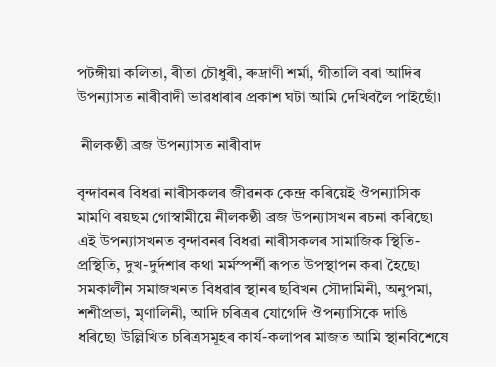পটঙ্গীয়া কলিতা, ৰীতা চৌধুৰী, ৰুদ্ৰাণী শৰ্মা, গীতালি বৰা আদিৰ উপন্যাসত নাৰীবাদী ভাৱধাৰাৰ প্ৰকাশ ঘটা আমি দেখিবলৈ পাইছোঁ৷

 নীলকণ্ঠী ব্ৰজ উপন্যাসত নাৰীবাদ

বৃন্দাবনৰ বিধৱা নাৰীসকলৰ জীৱনক কেন্দ্ৰ কৰিয়েই ঔপন্যাসিক মামণি ৰয়ছম গোস্বামীয়ে নীলকণ্ঠী ব্ৰজ উপন্যাসখন ৰচনা কৰিছে৷ এই উপন্যাসখনত বৃন্দাবনৰ বিধৱা নাৰীসকলৰ সামাজিক স্থিতি-প্ৰস্থিতি, দুখ-দুৰ্দশাৰ কথা মৰ্মস্পৰ্শী ৰূপত উপস্থাপন কৰা হৈছে৷ সমকালীন সমাজখনত বিধৱাৰ স্থানৰ ছবিখন সৌদামিনী, অনুপমা, শশীপ্ৰভা, মৃণালিনী, আদি চৰিত্ৰৰ যোগেদি ঔপন্যাসিকে দাঙি ধৰিছে৷ উল্লিখিত চৰিত্ৰসমূহৰ কাৰ্য-কলাপৰ মাজত আমি স্থানবিশেষে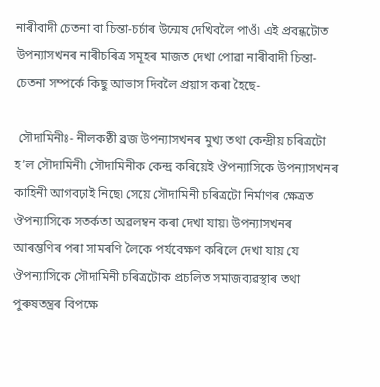নাৰীবাদী চেতনা বা চিন্তা-চৰ্চাৰ উন্মেষ দেখিবলৈ পাওঁ৷ এই প্ৰবন্ধটোত উপন্যাসখনৰ নাৰীচৰিত্ৰ সমূহৰ মাজত দেখা পোৱা নাৰীবাদী চিন্তা-চেতনা সম্পৰ্কে কিছু আভাস দিবলৈ প্ৰয়াস কৰা হৈছে-

 সৌদামিনীঃ- নীলকণ্ঠী ব্ৰজ উপন্যাসখনৰ মুখ্য তথা কেন্দ্ৰীয় চৰিত্ৰটো হ’ল সৌদামিনী৷ সৌদামিনীক কেন্দ্ৰ কৰিয়েই ঔপন্যাসিকে উপন্যাসখনৰ কাহিনী আগবঢ়াই নিছে৷ সেয়ে সৌদামিনী চৰিত্ৰটো নিৰ্মাণৰ ক্ষেত্ৰত ঔপন্যাসিকে সতৰ্কতা অৱলম্বন কৰা দেখা যায়৷ উপন্যাসখনৰ আৰম্ভণিৰ পৰা সামৰণি লৈকে পৰ্যবেক্ষণ কৰিলে দেখা যায় যে ঔপন্যাসিকে সৌদামিনী চৰিত্ৰটোক প্ৰচলিত সমাজব্যৱস্থাৰ তথা পুৰুষতন্ত্ৰৰ বিপক্ষে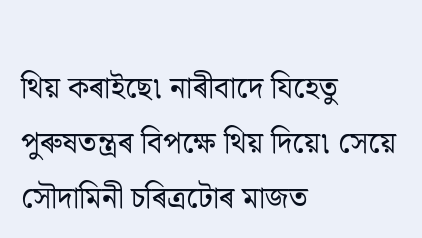থিয় কৰাইছে৷ নাৰীবাদে যিহেতু পুৰুষতন্ত্ৰৰ বিপক্ষে থিয় দিয়ে৷ সেয়ে সৌদামিনী চৰিত্ৰটোৰ মাজত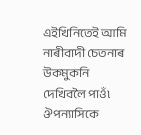এইখিনিতেই আমি নাৰীবাদী চেতনাৰ উকমুকনি দেখিবলৈ পাওঁ৷ ঔপন্যাসিকে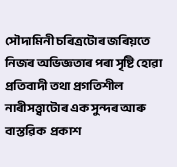সৌদামিনী চৰিত্ৰটোৰ জৰিয়তে নিজৰ অভিজ্ঞতাৰ পৰা সৃষ্টি হোৱা প্ৰতিবাদী তথা প্ৰগতিশীল নাৰীসত্ত্বাটোৰ এক সুন্দৰ আৰু বাস্তৱিক  প্ৰকাশ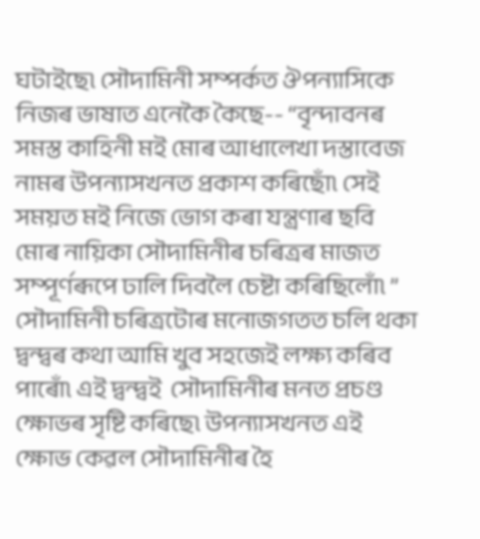ঘটাইছে৷ সৌদামিনী সম্পৰ্কত ঔপন্যাসিকে নিজৰ ভাষাত এনেকৈ কৈছে-- “বৃন্দাবনৰ সমস্ত কাহিনী মই মোৰ আধালেখা দস্তাবেজ নামৰ উপন্যাসখনত প্ৰকাশ কৰিছোঁ৷ সেই সময়ত মই নিজে ভোগ কৰা যন্ত্ৰণাৰ ছবি মোৰ নায়িকা সৌদামিনীৰ চৰিত্ৰৰ মাজত সম্পূৰ্ণৰূপে ঢালি দিবলৈ চেষ্টা কৰিছিলোঁ৷ ” সৌদামিনী চৰিত্ৰটোৰ মনোজগতত চলি থকা দ্বন্দ্বৰ কথা আমি খুব সহজেই লক্ষ্য কৰিব পাৰোঁ৷ এই দ্বন্দ্বই  সৌদামিনীৰ মনত প্ৰচণ্ড ক্ষোভৰ সৃষ্টি কৰিছে৷ উপন্যাসখনত এই ক্ষোভ কেৱল সৌদামিনীৰ হৈ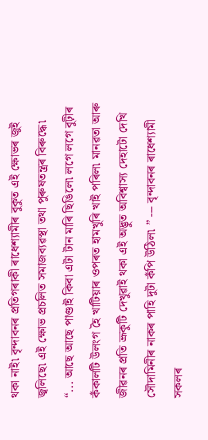থকা নাই৷ বৃন্দাবনৰ প্ৰতিগৰাকী ৰাধেশ্যামীৰ বুকুত এই ক্ষোভৰ জুই জ্বলিছে৷ এই ক্ষোভ প্ৰচলিত সমাজব্যৱস্থা তথা পুৰুষতন্ত্ৰৰ বিৰুদ্ধে৷ “... আছে আছে পাণ্ডাই কিবা এটা টান মাৰি ছিঙিলে৷ লগে লগে বুঢ়ীৰ কঁকালটি উলংগ হৈ খাটিয়াৰ ওপৰত হামখুৰি খাই পৰিল৷ মানৱতা আৰু জীৱনৰ প্ৰতি ভ্ৰূকুটি দেখুৱাই থকা এই অদ্ভুত অবিশ্বাস্য দেহাটো দেখি সৌদামিনীৰ নাকৰ পাহি দুটা কঁপি উঠিল৷ ” --- বৃন্দাবনৰ ৰাধেশ্যামী সকলৰ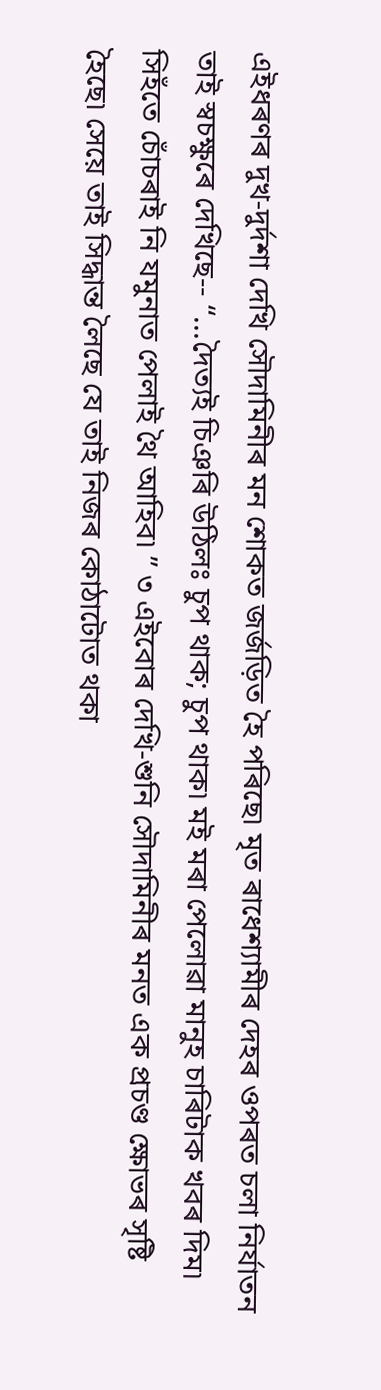এইধৰণৰ দুখ-দুৰ্দশা দেখি সৌদামিনীৰ মন শোকত জৰ্জড়িত হৈ পৰিছে৷ মৃত ৰাধেশ্যামীৰ দেহৰ ওপৰত চলা নিৰ্যাতন তাই স্বচক্ষুৰে দেখিছে-- “...দৈত্যই চিঞৰি উঠিলঃ চুপ থাক; চুপ থাক৷ মই মৰা পেলোৱা মানুহ চাৰিটাক খবৰ দিম৷ সিহঁতে চোঁচৰাই নি যমুনাত পেলাই থৈ আহিব৷ ” ৩ এইবোৰ দেখি-শুনি সৌদামিনীৰ মনত এক প্ৰচণ্ড ক্ষোভৰ সৃষ্টি হৈছে৷ সেয়ে তাই সিদ্ধান্ত লৈছে যে তাই নিজৰ কোঠাটোত থকা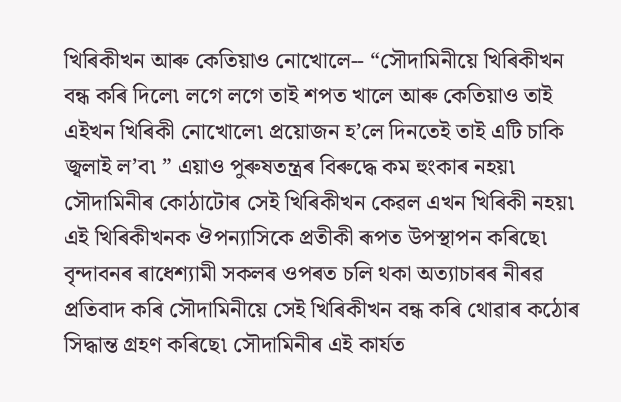খিৰিকীখন আৰু কেতিয়াও নোখোলে-- “সৌদামিনীয়ে খিৰিকীখন বন্ধ কৰি দিলে৷ লগে লগে তাই শপত খালে আৰু কেতিয়াও তাই এইখন খিৰিকী নোখোলে৷ প্ৰয়োজন হ’লে দিনতেই তাই এটি চাকি জ্বলাই ল’ব৷ ” এয়াও পুৰুষতন্ত্ৰৰ বিৰুদ্ধে কম হুংকাৰ নহয়৷ সৌদামিনীৰ কোঠাটোৰ সেই খিৰিকীখন কেৱল এখন খিৰিকী নহয়৷ এই খিৰিকীখনক ঔপন্যাসিকে প্ৰতীকী ৰূপত উপস্থাপন কৰিছে৷ বৃন্দাবনৰ ৰাধেশ্যামী সকলৰ ওপৰত চলি থকা অত্যাচাৰৰ নীৰৱ প্ৰতিবাদ কৰি সৌদামিনীয়ে সেই খিৰিকীখন বন্ধ কৰি থোৱাৰ কঠোৰ সিদ্ধান্ত গ্ৰহণ কৰিছে৷ সৌদামিনীৰ এই কাৰ্যত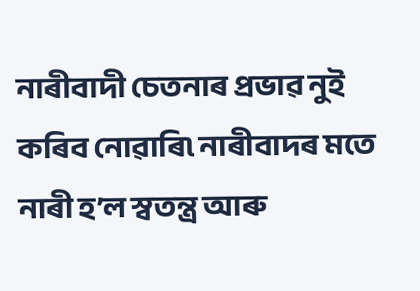নাৰীবাদী চেতনাৰ প্ৰভাৱ নুই কৰিব নোৱাৰি৷ নাৰীবাদৰ মতে নাৰী হ’ল স্বতন্ত্ৰ আৰু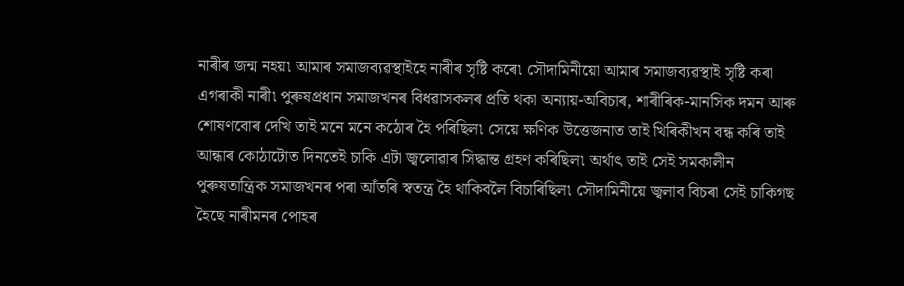নাৰীৰ জন্ম নহয়৷ আমাৰ সমাজব্যৱস্থাইহে নাৰীৰ সৃষ্টি কৰে৷ সৌদামিনীয়ো আমাৰ সমাজব্যৱস্থাই সৃষ্টি কৰা এগৰাকী নাৰী৷ পুৰুষপ্ৰধান সমাজখনৰ বিধৱাসকলৰ প্ৰতি থকা অন্যায়-অবিচাৰ, শাৰীৰিক-মানসিক দমন আৰু শোষণবোৰ দেখি তাই মনে মনে কঠোৰ হৈ পৰিছিল৷ সেয়ে ক্ষণিক উত্তেজনাত তাই খিৰিকীখন বন্ধ কৰি তাই আন্ধাৰ কোঠাটোত দিনতেই চাকি এটা জ্বলোৱাৰ সিদ্ধান্ত গ্ৰহণ কৰিছিল৷ অৰ্থাৎ তাই সেই সমকালীন পুৰুষতান্ত্ৰিক সমাজখনৰ পৰা আঁতৰি স্বতন্ত্ৰ হৈ থাকিবলৈ বিচাৰিছিল৷ সৌদামিনীয়ে জ্বলাব বিচৰা সেই চাকিগছ হৈছে নাৰীমনৰ পোহৰ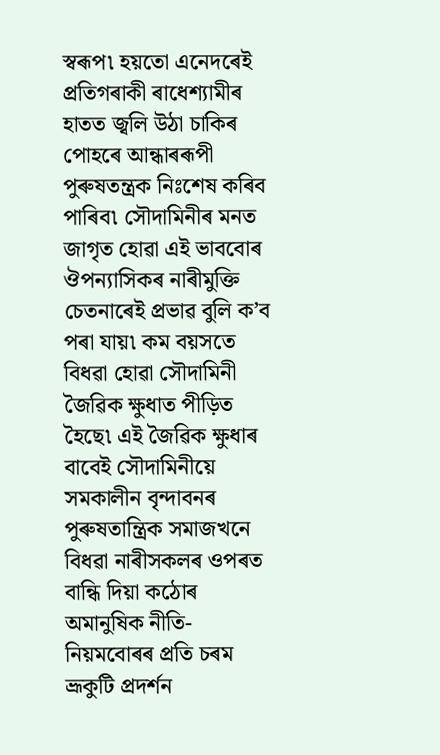স্বৰূপ৷ হয়তো এনেদৰেই প্ৰতিগৰাকী ৰাধেশ্যামীৰ হাতত জ্বলি উঠা চাকিৰ পোহৰে আন্ধাৰৰূপী পুৰুষতন্ত্ৰক নিঃশেষ কৰিব পাৰিব৷ সৌদামিনীৰ মনত জাগৃত হোৱা এই ভাববোৰ ঔপন্যাসিকৰ নাৰীমুক্তি চেতনাৰেই প্ৰভাৱ বুলি ক’ব পৰা যায়৷ কম বয়সতে বিধৱা হোৱা সৌদামিনী জৈৱিক ক্ষুধাত পীড়িত হৈছে৷ এই জৈৱিক ক্ষুধাৰ বাবেই সৌদামিনীয়ে সমকালীন বৃন্দাবনৰ পুৰুষতান্ত্ৰিক সমাজখনে বিধৱা নাৰীসকলৰ ওপৰত বান্ধি দিয়া কঠোৰ অমানুষিক নীতি-নিয়মবোৰৰ প্ৰতি চৰম ভ্ৰূকুটি প্ৰদৰ্শন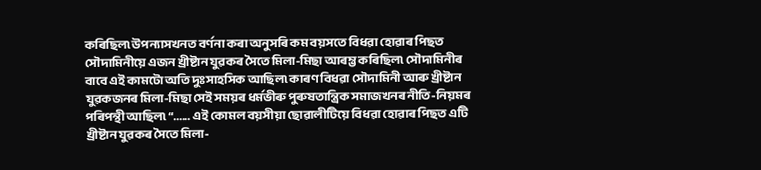কৰিছিল৷ উপন্যাসখনত বৰ্ণনা কৰা অনুসৰি কম বয়সতে বিধৱা হোৱাৰ পিছত সৌদামিনীয়ে এজন খ্ৰীষ্টান যুৱকৰ সৈতে মিলা-মিছা আৰম্ভ কৰিছিল৷ সৌদামিনীৰ বাবে এই কামটো অতি দুঃসাহসিক আছিল৷ কাৰণ বিধৱা সৌদামিনী আৰু খ্ৰীষ্টান যুৱকজনৰ মিলা-মিছা সেই সময়ৰ ধৰ্মভীৰু পুৰুষতান্ত্ৰিক সমাজখনৰ নীতি-নিয়মৰ পৰিপন্থী আছিল৷ “...... এই কোমল বয়সীয়া ছোৱালীটিয়ে বিধৱা হোৱাৰ পিছত এটি খ্ৰীষ্টান যুৱকৰ সৈতে মিলা-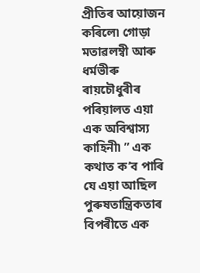প্ৰীতিৰ আয়োজন কৰিলে৷ গোড়া মতাৱলম্বী আৰু ধৰ্মভীৰু ৰায়চৌধুৰীৰ পৰিয়ালত এয়া এক অবিশ্বাস্য কাহিনী৷ ” এক কথাত ক’ব পাৰি যে এয়া আছিল পুৰুষতান্ত্ৰিকতাৰ বিপৰীতে এক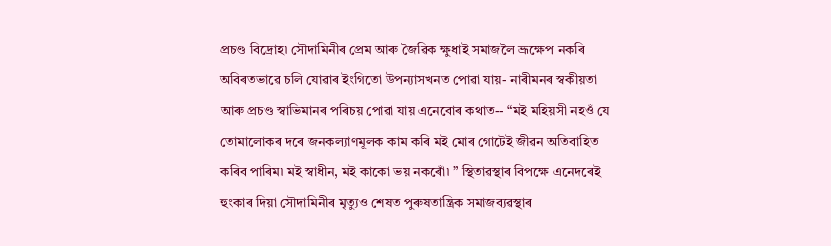প্ৰচণ্ড বিদ্ৰোহ৷ সৌদামিনীৰ প্ৰেম আৰু জৈৱিক ক্ষুধাই সমাজলৈ ভ্ৰূক্ষেপ নকৰি অবিৰতভাৱে চলি যোৱাৰ ইংগিতো উপন্যাসখনত পোৱা যায়- নাৰীমনৰ স্বকীয়তা আৰু প্ৰচণ্ড স্বাভিমানৰ পৰিচয় পোৱা যায় এনেবোৰ কথাত-- “মই মহিয়সী নহওঁ যে তোমালোকৰ দৰে জনকল্যাণমূলক কাম কৰি মই মোৰ গোটেই জীৱন অতিবাহিত কৰিব পাৰিম৷ মই স্বাধীন, মই কাকো ভয় নকৰোঁ৷ ” স্থিতাৱস্থাৰ বিপক্ষে এনেদৰেই হুংকাৰ দিয়া সৌদামিনীৰ মৃত্যুও শেষত পুৰুষতান্ত্ৰিক সমাজব্যৱস্থাৰ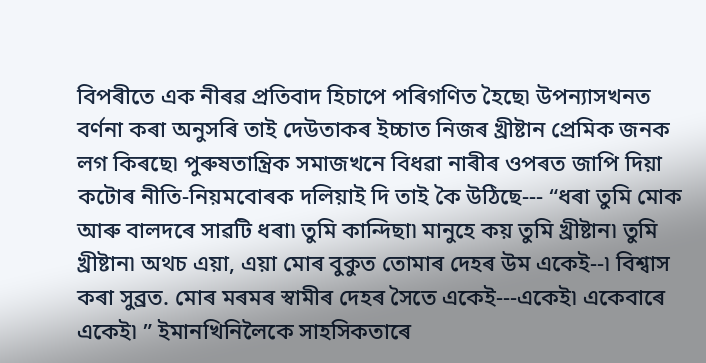বিপৰীতে এক নীৰৱ প্ৰতিবাদ হিচাপে পৰিগণিত হৈছে৷ উপন্যাসখনত বৰ্ণনা কৰা অনুসৰি তাই দেউতাকৰ ইচ্চাত নিজৰ খ্ৰীষ্টান প্ৰেমিক জনক লগ কিৰছে৷ পুৰুষতান্ত্ৰিক সমাজখনে বিধৱা নাৰীৰ ওপৰত জাপি দিয়া কটোৰ নীতি-নিয়মবোৰক দলিয়াই দি তাই কৈ উঠিছে--- “ধৰা তুমি মোক আৰু বালদৰে সাৱটি ধৰা৷ তুমি কান্দিছা৷ মানুহে কয় তুমি খ্ৰীষ্টান৷ তুমি খ্ৰীষ্টান৷ অথচ এয়া, এয়া মোৰ বুকুত তোমাৰ দেহৰ উম একেই--৷ বিশ্বাস কৰা সুব্ৰত. মোৰ মৰমৰ স্বামীৰ দেহৰ সৈতে একেই---একেই৷ একেবাৰে একেই৷ ” ইমানখিনিলৈকে সাহসিকতাৰে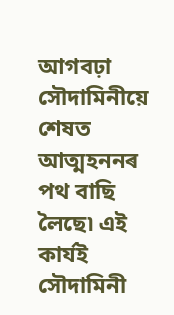আগবঢ়া সৌদামিনীয়ে শেষত আত্মহননৰ পথ বাছি লৈছে৷ এই কাৰ্যই সৌদামিনী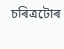চৰিত্ৰটোৰ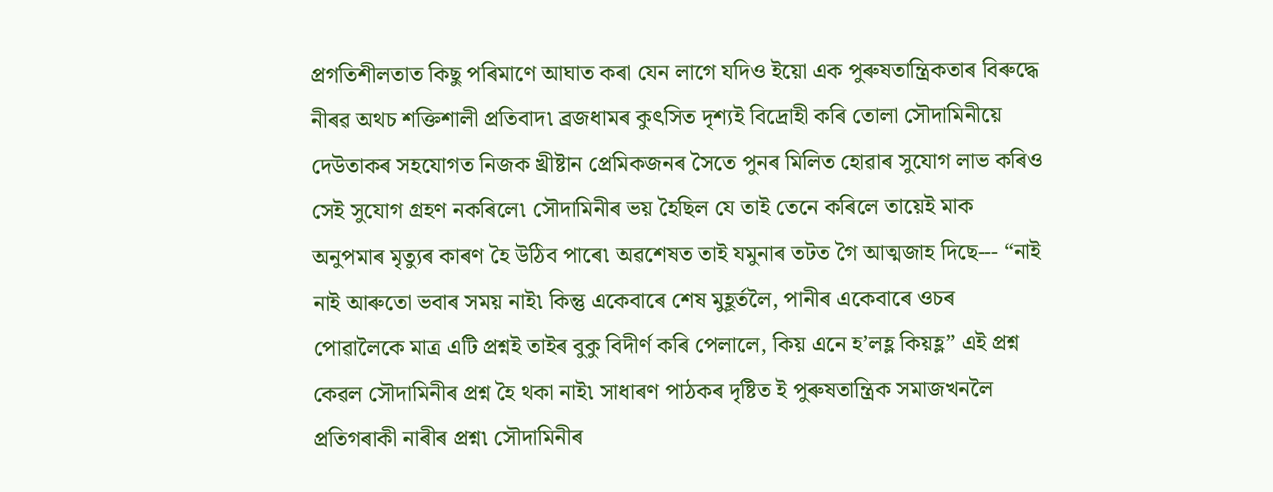প্ৰগতিশীলতাত কিছু পৰিমাণে আঘাত কৰা যেন লাগে যদিও ইয়ো এক পুৰুষতান্ত্ৰিকতাৰ বিৰুদ্ধে নীৰৱ অথচ শক্তিশালী প্ৰতিবাদ৷ ব্ৰজধামৰ কুৎসিত দৃশ্যই বিদ্ৰোহী কৰি তোলা সৌদামিনীয়ে দেউতাকৰ সহযোগত নিজক খ্ৰীষ্টান প্ৰেমিকজনৰ সৈতে পুনৰ মিলিত হোৱাৰ সুযোগ লাভ কৰিও সেই সুযোগ গ্ৰহণ নকৰিলে৷ সৌদামিনীৰ ভয় হৈছিল যে তাই তেনে কৰিলে তায়েই মাক অনুপমাৰ মৃত্যুৰ কাৰণ হৈ উঠিব পাৰে৷ অৱশেষত তাই যমুনাৰ তটত গৈ আত্মজাহ দিছে--- “নাই নাই আৰুতো ভবাৰ সময় নাই৷ কিন্তু একেবাৰে শেষ মুহূৰ্তলৈ, পানীৰ একেবাৰে ওচৰ পোৱালৈকে মাত্ৰ এটি প্ৰশ্নই তাইৰ বুকু বিদীৰ্ণ কৰি পেলালে, কিয় এনে হ’লহ্ল কিয়হ্ল” এই প্ৰশ্ন কেৱল সৌদামিনীৰ প্ৰশ্ন হৈ থকা নাই৷ সাধাৰণ পাঠকৰ দৃষ্টিত ই পুৰুষতান্ত্ৰিক সমাজখনলৈ প্ৰতিগৰাকী নাৰীৰ প্ৰশ্ন৷ সৌদামিনীৰ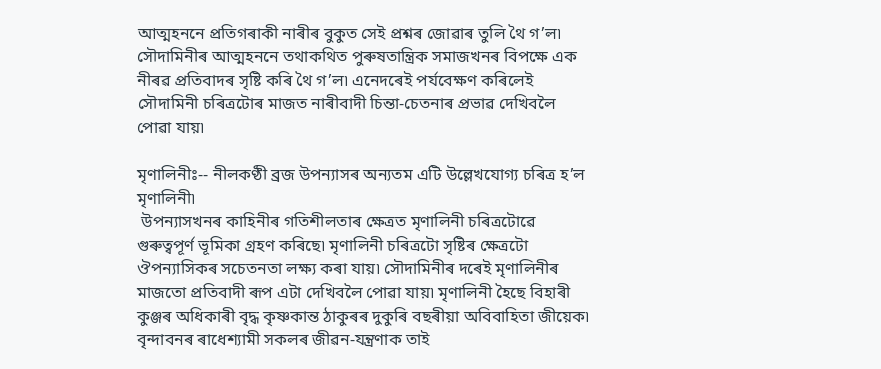আত্মহননে প্ৰতিগৰাকী নাৰীৰ বুকুত সেই প্ৰশ্নৰ জোৱাৰ তুলি থৈ গ’ল৷ সৌদামিনীৰ আত্মহননে তথাকথিত পুৰুষতান্ত্ৰিক সমাজখনৰ বিপক্ষে এক নীৰৱ প্ৰতিবাদৰ সৃষ্টি কৰি থৈ গ’ল৷ এনেদৰেই পৰ্যবেক্ষণ কৰিলেই সৌদামিনী চৰিত্ৰটোৰ মাজত নাৰীবাদী চিন্তা-চেতনাৰ প্ৰভাৱ দেখিবলৈ পোৱা যায়৷

মৃণালিনীঃ-- নীলকণ্ঠী ব্ৰজ উপন্যাসৰ অন্যতম এটি উল্লেখযোগ্য চৰিত্ৰ হ’ল মৃণালিনী৷
 উপন্যাসখনৰ কাহিনীৰ গতিশীলতাৰ ক্ষেত্ৰত মৃণালিনী চৰিত্ৰটোৱে গুৰুত্বপূৰ্ণ ভূমিকা গ্ৰহণ কৰিছে৷ মৃণালিনী চৰিত্ৰটো সৃষ্টিৰ ক্ষেত্ৰটো ঔপন্যাসিকৰ সচেতনতা লক্ষ্য কৰা যায়৷ সৌদামিনীৰ দৰেই মৃণালিনীৰ মাজতো প্ৰতিবাদী ৰূপ এটা দেখিবলৈ পোৱা যায়৷ মৃণালিনী হৈছে বিহাৰী কুঞ্জৰ অধিকাৰী বৃদ্ধ কৃষ্ণকান্ত ঠাকুৰৰ দুকুৰি বছৰীয়া অবিবাহিতা জীয়েক৷ বৃন্দাবনৰ ৰাধেশ্যামী সকলৰ জীৱন-যন্ত্ৰণাক তাই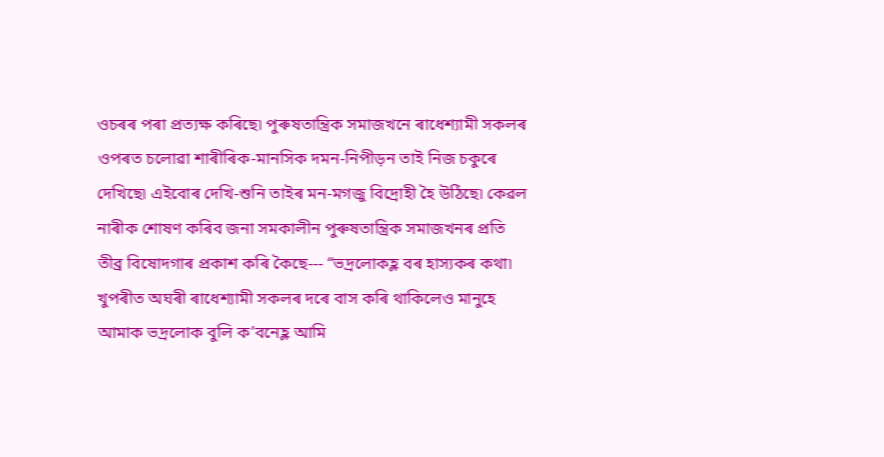ওচৰৰ পৰা প্ৰত্যক্ষ কৰিছে৷ পুৰুষতান্ত্ৰিক সমাজখনে ৰাধেশ্যামী সকলৰ ওপৰত চলোৱা শাৰীৰিক-মানসিক দমন-নিপীড়ন তাই নিজ চকুৰে দেখিছে৷ এইবোৰ দেখি-শুনি তাইৰ মন-মগজু বিদ্ৰোহী হৈ উঠিছে৷ কেৱল নাৰীক শোষণ কৰিব জনা সমকালীন পুৰুষতান্ত্ৰিক সমাজখনৰ প্ৰতি তীব্ৰ বিষোদগাৰ প্ৰকাশ কৰি কৈছে--- “ভদ্ৰলোকহ্ল বৰ হাস্যকৰ কথা৷ খুপৰীত অঘৰী ৰাধেশ্যামী সকলৰ দৰে বাস কৰি থাকিলেও মানুহে আমাক ভদ্ৰলোক বুলি ক’বনেহ্ল আমি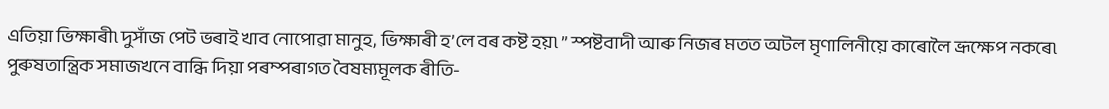এতিয়া ভিক্ষাৰী৷ দুসাঁজ পেট ভৰাই খাব নোপোৱা মানুহ, ভিক্ষাৰী হ’লে বৰ কষ্ট হয়৷ ” স্পষ্টবাদী আৰু নিজৰ মতত অটল মৃণালিনীয়ে কাৰোলৈ ভ্ৰূক্ষেপ নকৰে৷ পুৰুষতান্ত্ৰিক সমাজখনে বান্ধি দিয়া পৰম্পৰাগত বৈষম্যমূলক ৰীতি-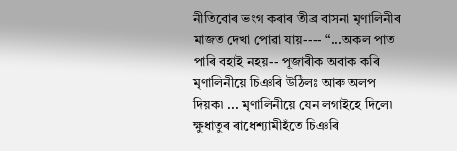নীতিবোৰ ভংগ কৰাৰ তীব্ৰ বাসনা মৃণালিনীৰ মাজত দেখা পোৱা যায়---- “...অকল পাত পাৰি বহাই নহয়-- পূজাৰীক অবাক কৰি মৃণালিনীয়ে চিঞৰি উঠিলঃ আৰু অলপ দিয়ক৷ ... মৃণালিনীয়ে যেন লগাইহে দিলে৷ ক্ষুধাতুৰ ৰাধেশ্যামীহঁতে চিঞৰি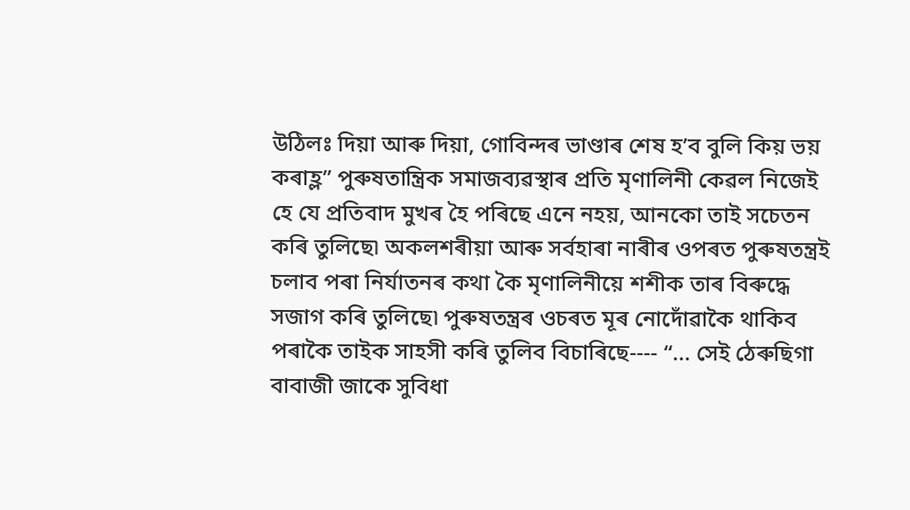উঠিলঃ দিয়া আৰু দিয়া, গোবিন্দৰ ভাণ্ডাৰ শেষ হ’ব বুলি কিয় ভয় কৰাহ্ল” পুৰুষতান্ত্ৰিক সমাজব্যৱস্থাৰ প্ৰতি মৃণালিনী কেৱল নিজেই হে যে প্ৰতিবাদ মুখৰ হৈ পৰিছে এনে নহয়, আনকো তাই সচেতন কৰি তুলিছে৷ অকলশৰীয়া আৰু সৰ্বহাৰা নাৰীৰ ওপৰত পুৰুষতন্ত্ৰই চলাব পৰা নিৰ্যাতনৰ কথা কৈ মৃণালিনীয়ে শশীক তাৰ বিৰুদ্ধে সজাগ কৰি তুলিছে৷ পুৰুষতন্ত্ৰৰ ওচৰত মূৰ নোদোঁৱাকৈ থাকিব পৰাকৈ তাইক সাহসী কৰি তুলিব বিচাৰিছে---- “... সেই ঠেৰুছিগা বাবাজী জাকে সুবিধা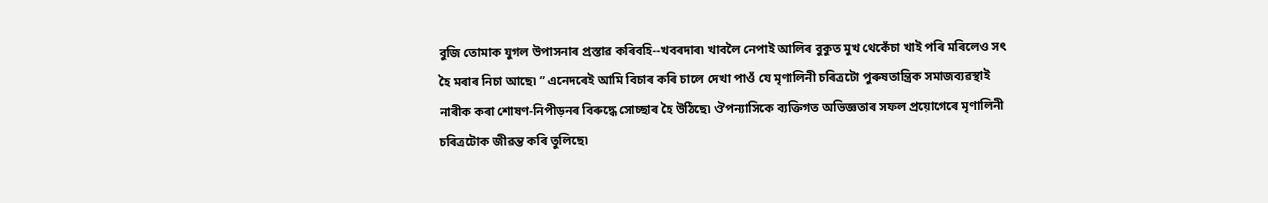বুজি তোমাক যুগল উপাসনাৰ প্ৰস্তাৱ কৰিবহি--খবৰদাৰ৷ খাবলৈ নেপাই আলিৰ বুকুত মুখ থেকেঁচা খাই পৰি মৰিলেও সৎ হৈ মৰাৰ নিচা আছে৷ ” এনেদৰেই আমি বিচাৰ কৰি চালে দেখা পাওঁ যে মৃণালিনী চৰিত্ৰটো পুৰুষতান্ত্ৰিক সমাজব্যৱস্থাই নাৰীক কৰা শোষণ-নিপীড়নৰ বিৰুদ্ধে সোচ্ছাৰ হৈ উঠিছে৷ ঔপন্যাসিকে ব্যক্তিগত অভিজ্ঞতাৰ সফল প্ৰয়োগেৰে মৃণালিনী চৰিত্ৰটোক জীৱন্ত কৰি তুলিছে৷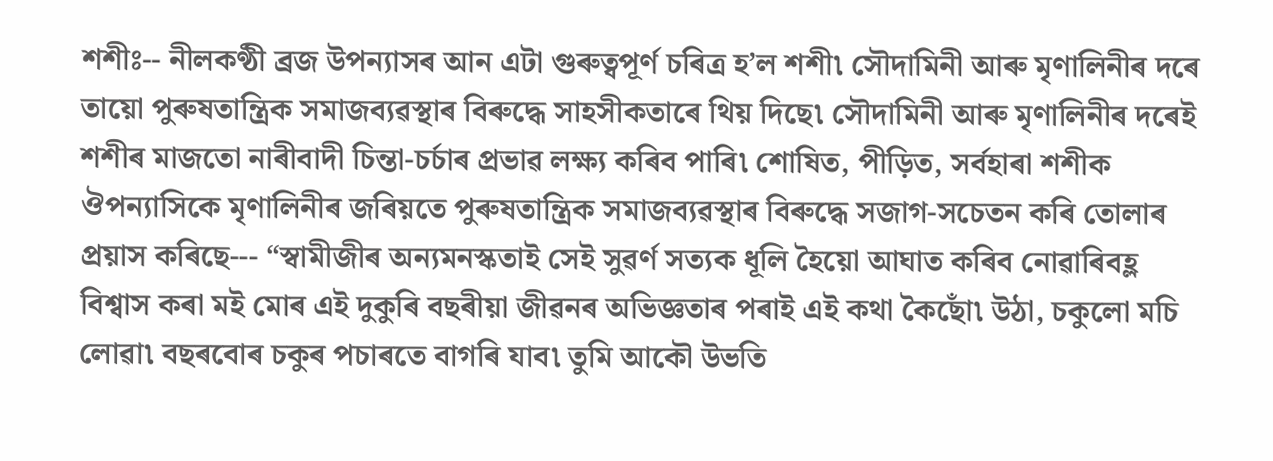শশীঃ-- নীলকণ্ঠী ব্ৰজ উপন্যাসৰ আন এটা গুৰুত্বপূৰ্ণ চৰিত্ৰ হ’ল শশী৷ সৌদামিনী আৰু মৃণালিনীৰ দৰে তায়ো পুৰুষতান্ত্ৰিক সমাজব্যৱস্থাৰ বিৰুদ্ধে সাহসীকতাৰে থিয় দিছে৷ সৌদামিনী আৰু মৃণালিনীৰ দৰেই শশীৰ মাজতো নাৰীবাদী চিন্তা-চৰ্চাৰ প্ৰভাৱ লক্ষ্য কৰিব পাৰি৷ শোষিত, পীড়িত, সৰ্বহাৰা শশীক ঔপন্যাসিকে মৃণালিনীৰ জৰিয়তে পুৰুষতান্ত্ৰিক সমাজব্যৱস্থাৰ বিৰুদ্ধে সজাগ-সচেতন কৰি তোলাৰ প্ৰয়াস কৰিছে--- “স্বামীজীৰ অন্যমনস্কতাই সেই সুৱৰ্ণ সত্যক ধূলি হৈয়ো আঘাত কৰিব নোৱাৰিবহ্ল বিশ্বাস কৰা মই মোৰ এই দুকুৰি বছৰীয়া জীৱনৰ অভিজ্ঞতাৰ পৰাই এই কথা কৈছোঁ৷ উঠা, চকুলো মচি লোৱা৷ বছৰবোৰ চকুৰ পচাৰতে বাগৰি যাব৷ তুমি আকৌ উভতি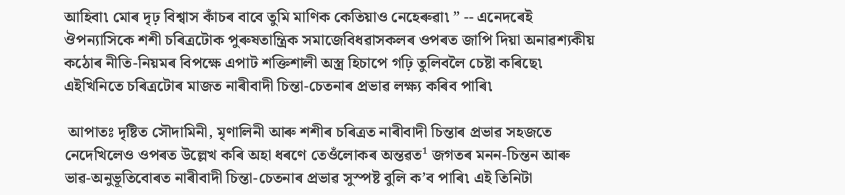আহিবা৷ মোৰ দৃঢ় বিশ্বাস কাঁচৰ বাবে তুমি মাণিক কেতিয়াও নেহেৰুৱা৷ ” -- এনেদৰেই ঔপন্যাসিকে শশী চৰিত্ৰটোক পুৰুষতান্ত্ৰিক সমাজেবিধৱাসকলৰ ওপৰত জাপি দিয়া অনাৱশ্যকীয় কঠোৰ নীতি-নিয়মৰ বিপক্ষে এপাট শক্তিশালী অস্ত্ৰ হিচাপে গঢ়ি তুলিবলৈ চেষ্টা কৰিছে৷ এইখিনিতে চৰিত্ৰটোৰ মাজত নাৰীবাদী চিন্তা-চেতনাৰ প্ৰভাৱ লক্ষ্য কৰিব পাৰি৷

 আপাতঃ দৃষ্টিত সৌদামিনী, মৃণালিনী আৰু শশীৰ চৰিত্ৰত নাৰীবাদী চিন্তাৰ প্ৰভাৱ সহজতে নেদেখিলেও ওপৰত উল্লেখ কৰি অহা ধৰণে তেওঁলোকৰ অন্তৱত¹ জগতৰ মনন-চিন্তন আৰু ভাৱ-অনুভূতিবোৰত নাৰীবাদী চিন্তা-চেতনাৰ প্ৰভাৱ সুস্পষ্ট বুলি ক’ব পাৰি৷ এই তিনিটা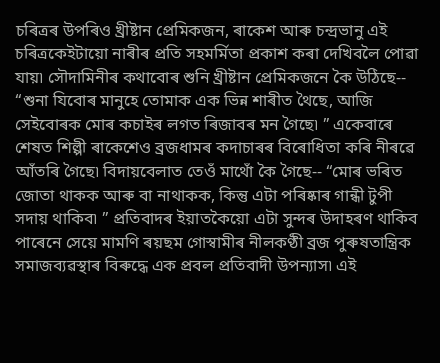চৰিত্ৰৰ উপৰিও খ্ৰীষ্টান প্ৰেমিকজন, ৰাকেশ আৰু চন্দ্ৰভানু এই চৰিত্ৰকেইটায়ো নাৰীৰ প্ৰতি সহমৰ্মিতা প্ৰকাশ কৰা দেখিবলৈ পোৱা যায়৷ সৌদামিনীৰ কথাবোৰ শুনি খ্ৰীষ্টান প্ৰেমিকজনে কৈ উঠিছে-- “শুনা যিবোৰ মানুহে তোমাক এক ভিন্ন শাৰীত থৈছে, আজি সেইবোৰক মোৰ কচাইৰ লগত ৰিজাবৰ মন গৈছে৷ ” একেবাৰে শেষত শিল্পী ৰাকেশেও ব্ৰজধামৰ কদাচাৰৰ বিৰোধিতা কৰি নীৰৱে আঁতৰি গৈছে৷ বিদায়বেলাত তেওঁ মাথোঁ কৈ গৈছে-- “মোৰ ভৰিত জোতা থাকক আৰু বা নাথাকক, কিন্তু এটা পৰিষ্কাৰ গান্ধী টুপী সদায় থাকিব৷ ” প্ৰতিবাদৰ ইয়াতকৈয়ো এটা সুন্দৰ উদাহৰণ থাকিব পাৰেনে সেয়ে মামণি ৰয়ছম গোস্বামীৰ নীলকণ্ঠী ব্ৰজ পুৰুষতান্ত্ৰিক সমাজব্যৱস্থাৰ বিৰুদ্ধে এক প্ৰবল প্ৰতিবাদী উপন্যাস৷ এই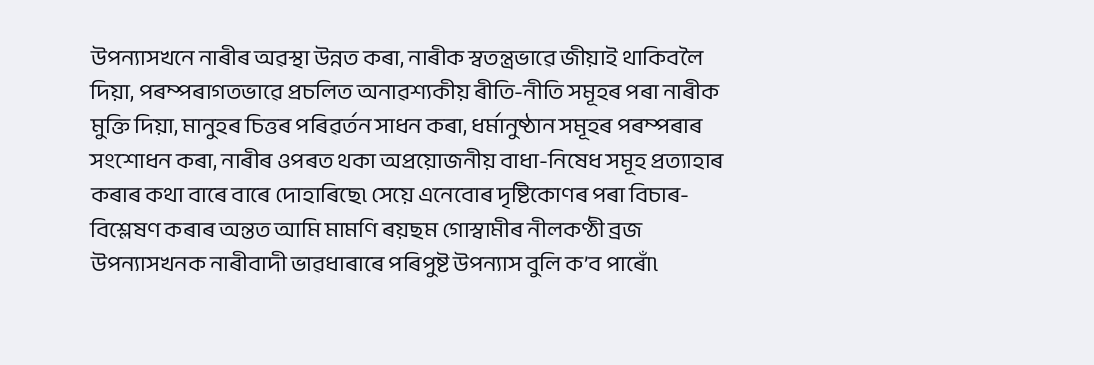উপন্যাসখনে নাৰীৰ অৱস্থা উন্নত কৰা, নাৰীক স্বতন্ত্ৰভাৱে জীয়াই থাকিবলৈ দিয়া, পৰম্পৰাগতভাৱে প্ৰচলিত অনাৱশ্যকীয় ৰীতি-নীতি সমূহৰ পৰা নাৰীক মুক্তি দিয়া, মানুহৰ চিত্তৰ পৰিৱৰ্তন সাধন কৰা, ধৰ্মানুষ্ঠান সমূহৰ পৰম্পৰাৰ সংশোধন কৰা, নাৰীৰ ওপৰত থকা অপ্ৰয়োজনীয় বাধা-নিষেধ সমূহ প্ৰত্যাহাৰ কৰাৰ কথা বাৰে বাৰে দোহাৰিছে৷ সেয়ে এনেবোৰ দৃষ্টিকোণৰ পৰা বিচাৰ-বিশ্লেষণ কৰাৰ অন্তত আমি মামণি ৰয়ছম গোস্বামীৰ নীলকণ্ঠী ব্ৰজ উপন্যাসখনক নাৰীবাদী ভাৱধাৰাৰে পৰিপুষ্ট উপন্যাস বুলি ক’ব পাৰোঁ৷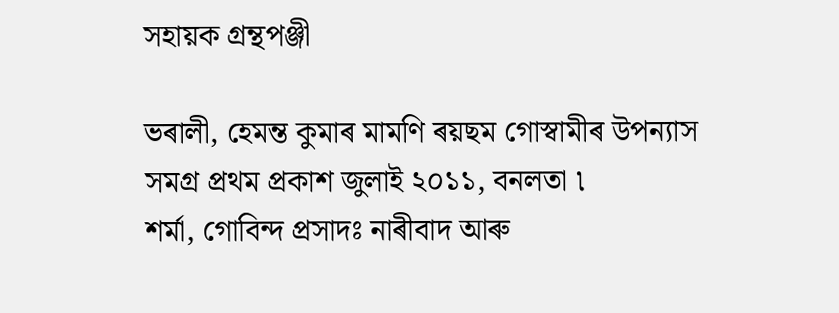সহায়ক গ্ৰন্থপঞ্জী

ভৰালী, হেমন্ত কুমাৰ মামণি ৰয়ছম গোস্বামীৰ উপন্যাস সমগ্ৰ প্ৰথম প্ৰকাশ জুলাই ২০১১, বনলতা ৷
শৰ্মা, গোবিন্দ প্ৰসাদঃ নাৰীবাদ আৰু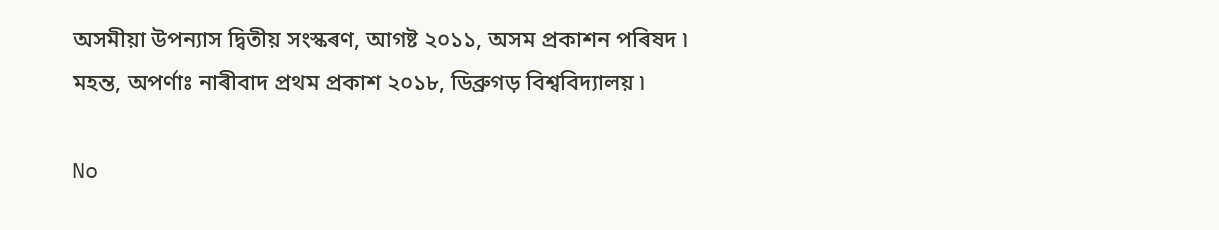অসমীয়া উপন্যাস দ্বিতীয় সংস্কৰণ, আগষ্ট ২০১১, অসম প্ৰকাশন পৰিষদ ৷
মহন্ত, অপৰ্ণাঃ নাৰীবাদ প্ৰথম প্ৰকাশ ২০১৮, ডিব্ৰুগড় বিশ্ববিদ্যালয় ৷

No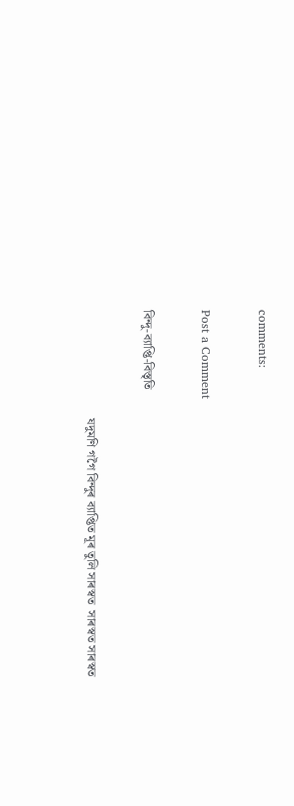comments:

Post a Comment

বিন্দু-ব্যাপ্তি-বিস্তৃতি

                                   যদুমণি গগৈ বিন্দুৰ ব্যাপ্তিত মূৰ তুলি সাৰস্বত  সাৰস্বত সাৰস্বত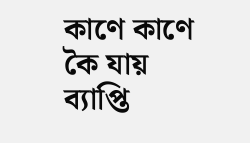কাণে কাণে কৈ যায় ব্যাপ্তি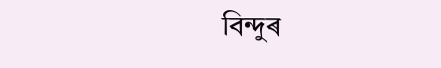বিন্দুৰ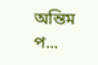অন্তিম প...